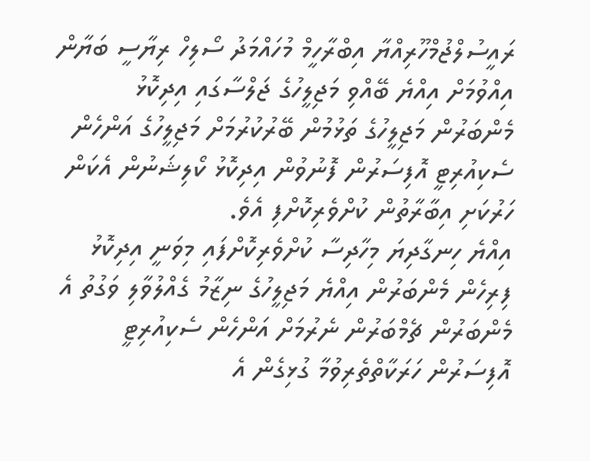ރައީސުލްޖުމްހޫރިއްޔާ އިބްރާހީމް މުހައްމަދު ސޯލިހް ރިޔާސީ ބަޔާން އިއްވުމަށް އިއްޔެ ބޭއްވި މަޖިލީހުގެ ޖަލްސާގައި އިދިކޮޅު މެންބަރުން މަޖިލީހުގެ ތަޅުމުން ބޭރުކުރުމަށް މަޖިލީހުގެ އަންހެން ސެކިއުރިޓީ އޮފިސަރުން ފޮނުވުން އިދިކޮޅު ކޯލިޝަނުން އެކަން ހަރުކަށި އިބާރާތުން ކުށްވެރިކޮށްފި އެވެ.
އިއްޔެ ހިނގާދިޔަ މިހާދިސާ ކުށްވެރިކޮށްފައި މިވަނީ އިދިކޮޅު ފިރިހެން މެންބަރުން އިއްޔެ މަޖިލީހުގެ ނިޒާމު ގެއްލުވާލި ވަގުތު އެ މެންބަރުން ޗެމްބަރުން ނެރުމަށް އަންހެން ސެކިއުރިޓީ އޮފިސަރުން ހަރަކާތްތެރިވުމާ ގުޅިގެން އެ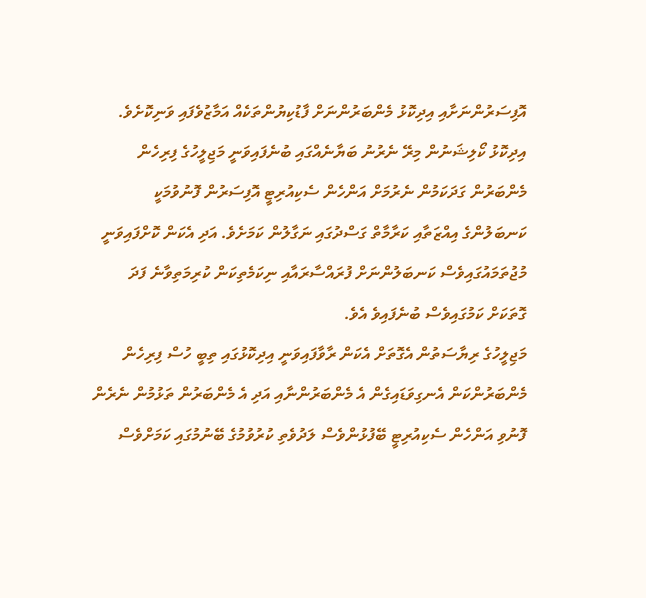އޮފިސަރުންނަށާއި އިދިކޮޅު މެންބަރުންނަށް ފާޑުކިޔުންތަކެއް އަމާޒުވެފައި ވަނިކޮށެވެ.
އިދިކޮޅު ކޯލިޝަނުން މިރޭ ނެރުނު ބަޔާނެއްގައި ބުނެފައިވަނީ މަޖިލީހުގެ ފިރިހެން މެންބަރުން ގަދަކަމުން ނެރުމަށް އަންހެން ސެކިއުރިޓީ އޮފިސަރުން ފޮނުވުމަކީ ކަނބަލުންގެ އިއްޒަތާއި ކަރާމާތް ގަސްދުގައި ނަގާލުން ކަމަށެވެ. އަދި އެކަން ކޮށްފައިވަނީ މުޖުތަމައުގައިވެސް ކަނބަލުންނަށް ފުރައްސާރައާއި ނިކަމެތިކަން ކުރިމަތިވާނެ ފަދަ ގޮތަކަށް ކަމުގައިވެސް ބުނެފައިވެ އެވެ.
މަޖިލީހުގެ ރިޔާސަތުން އެގޮތަށް އެކަން ރާވާފައިވަނީ އިދިކޮޅުގައި ތިބީ ހުސް ފިރިހެން މެންބަރުންކަން އެނގިވަޑައިގެން އެ މެންބަރުންނާއި އަދި އެ މެންބަރުން ތަޅުމުން ނެރެން ފޮނުވި އަންހެން ސެކިއުރިޓީ ބޭފުޅުންވެސް ލަދުވެތި ކުރުވުމުގެ ބޭނުމުގައި ކަމަށްވެސް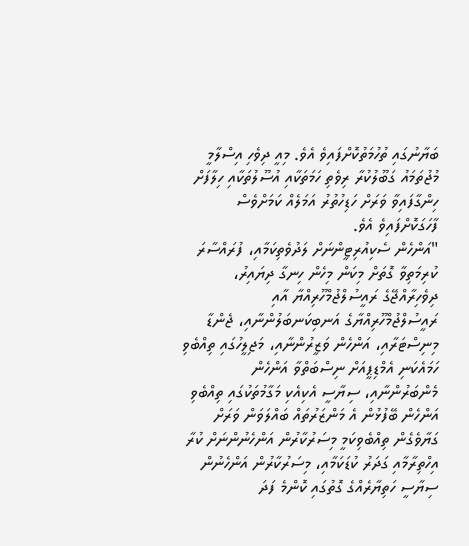ބަޔާނުގައި ތުހުމަތުކޮށްފައިވެ އެވެ. މިއީ ދިވެހި އިސްލާމީ މުޖުތަމައު ގަބޫލުކުރާ ރިވެތި ހަމަތަކާއި އުސޫލުތަކާއި ހިލާފަށް ހިންގާފައިވާ ވަރަށް ހަޑިހުތުރު އަމަލެއް ކަމަށްވެސް ފާހަގަކޮށްފައިވެ އެވެ.
"އަންހެން ސެކިއުރިޓީންނަށް ލަދުވެތިކަމާއި، ފުރައްސާރަ ކުރިމަތިވާ ގޮތަށް މިކަން މިހެން ހިނގާ ދިޔައިރު، ދިވެހިރާއްޖޭގެ ރައީސުލްޖުމްހޫރިއްޔާ އާއި ރައީސުލްޖުމްހޫރިއްޔާގެ އަނބިކަނބަލުންނާއި، ޖެންޑާ މިނިސްޓަރާއި، އަންހެން ވަޒީރުންނާއި، މަޖިލީހުގައި ތިއްބެވި ހަމައެކަނި އެމްޑިޕީއަށް ނިސްބަތްވާ އަންހެން މެންބަރުންނާއި، ސިޔާސީ އެކިއެކި މަގާމުތަކުގައި ތިއްބެވި އަންހެން ބޭފުޅުން އެ މަންޒަރުތައް ބައްލަވަން ވަރަށް ގަޔާވެގެން ތިއްބެވިކަމީ މިސަރުކާރުން އަންހެނުންނަށް ކުރާ އިހްތިރާމާއި ގަދަރު ކުޑަކަމާއި، މިސަރުކާރުން އަންހެނުން ސިޔާސީ ހަތިޔާރެއްގެ ގޮތުގައި ކޮންމެ ފަދަ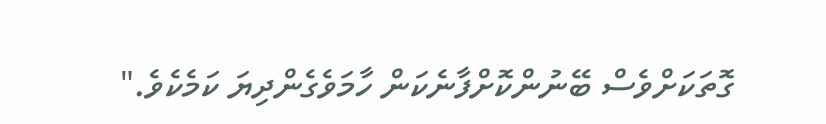ގޮތަކަށްވެސް ބޭނުންކޮށްފާނެކަން ހާމަވެގެންދިޔަ ކަމެކެވެ."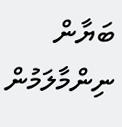ބަޔާން ނިންމާލަމުން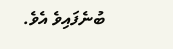ބުނެފައިވެ އެވެ.